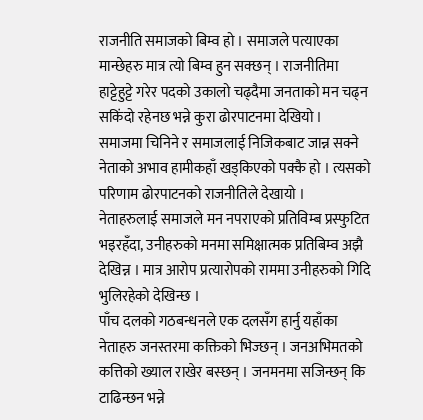राजनीति समाजको बिम्व हो । समाजले पत्याएका मान्छेहरु मात्र त्यो बिम्व हुन सक्छन् । राजनीतिमा हाट्टेहुट्टे गरेर पदको उकालो चढ्दैमा जनताको मन चढ्न सकिंदो रहेनछ भन्ने कुरा ढोरपाटनमा देखियो ।
समाजमा चिनिने र समाजलाई निजिकबाट जान्न सक्ने नेताको अभाव हामीकहाँ खड्किएको पक्कै हो । त्यसको परिणाम ढोरपाटनको राजनीतिले देखायो ।
नेताहरुलाई समाजले मन नपराएको प्रतिविम्ब प्रस्फुटित भइरहँदा, उनीहरुको मनमा समिक्षात्मक प्रतिबिम्व अझै देखिन्न । मात्र आरोप प्रत्यारोपको राममा उनीहरुको गिदि भुलिरहेको देखिन्छ ।
पाँच दलको गठबन्धनले एक दलसँग हार्नु यहाँका नेताहरु जनस्तरमा कक्तिको भिज्छन् । जनअभिमतको कत्तिको ख्याल राखेर बस्छन् । जनमनमा सजिन्छन् कि टाढिन्छन भन्ने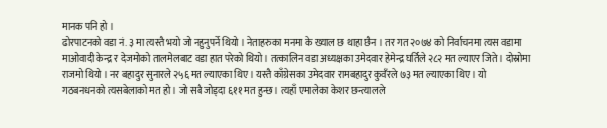मानक पनि हो ।
ढोरपाटनको वडा नं. ३ मा त्यस्तै भयो जो नहुनुपर्ने थियो । नेताहरुका मनमा के ख्याल छ थाहा छैन । तर गत २०७४ को निर्वाचनमा त्यस वडामा माओवादी केन्द्र र देजमोको तालमेलबाट वडा हात परेको थियो । तत्कालिन वडा अध्यक्षका उमेदवार हेमेन्द्र घर्तिले २८२ मत ल्याएर जिते । दोस्रोमा राजमो थियो । नर बहादुर सुनारले २५६ मत ल्याएका थिए । यस्तै काँग्रेसका उमेदवार रामबहादुर कुवँरले ७३ मत ल्याएका थिए । यो गठबनधनको त्यसबेलाको मत हो । जो सबै जोड्दा ६११ मत हुन्छ । त्यहाँ एमालेका केशर छन्त्यालले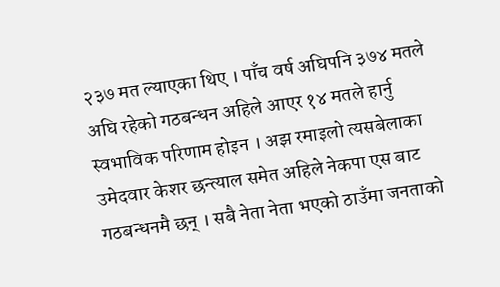२३७ मत ल्याएका थिए । पाँच वर्ष अघिपनि ३७४ मतले अघि रहेको गठबन्धन अहिले आएर १४ मतले हार्नु स्वभाविक परिणाम होइन । अझ रमाइलो त्यसबेलाका उमेदवार केशर छन्त्याल समेत अहिले नेकपा एस बाट गठबन्धनमै छन् । सबै नेता नेता भएको ठाउँमा जनताको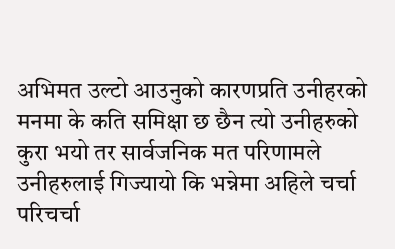अभिमत उल्टो आउनुको कारणप्रति उनीहरको मनमा के कति समिक्षा छ छैन त्यो उनीहरुको कुरा भयो तर सार्वजनिक मत परिणामले उनीहरुलाई गिज्यायो कि भन्नेमा अहिले चर्चा परिचर्चा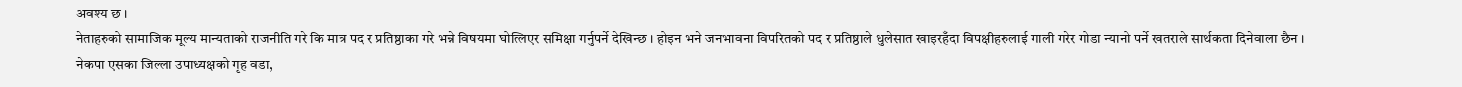अवश्य छ ।
नेताहरुको सामाजिक मूल्य मान्यताको राजनीति गरे कि मात्र पद र प्रतिष्ठाका गरे भन्ने विषयमा घोत्लिएर समिक्षा गर्नुपर्ने देखिन्छ । होइन भने जनभावना विपरितको पद र प्रतिष्ठाले धुलेसात खाइरहँदा विपक्षीहरुलाई गाली गरेर गोडा न्यानो पर्ने खतराले सार्थकता दिनेवाला छैन ।
नेकपा एसका जिल्ला उपाध्यक्षको गृह वडा,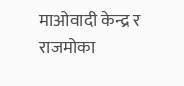माओवादी केन्द्र र राजमोका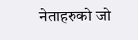नेताहरुको जो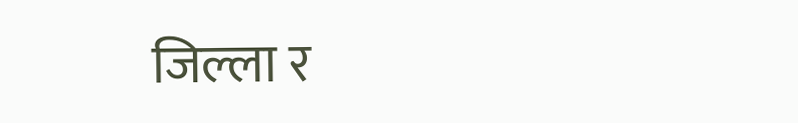जिल्ला र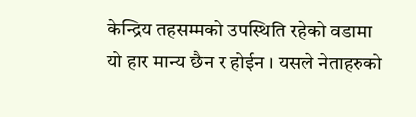केन्द्रिय तहसम्मको उपस्थिति रहेको वडामा यो हार मान्य छैन र होईन । यसले नेताहरुको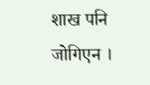शाख पनि जोगिएन ।